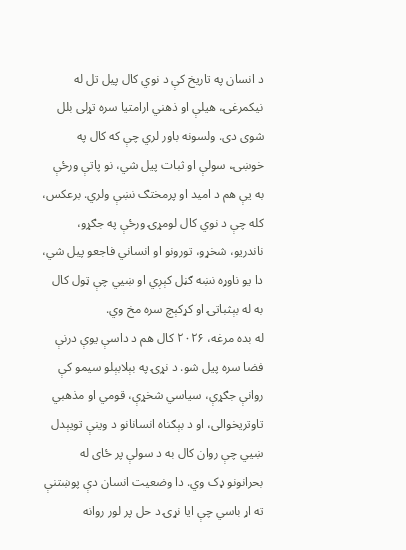د انسان په تاریخ کې د نوي کال پیل تل له نیکمرغۍ، هیلې او ذهني ارامتیا سره تړلی بلل شوی دی. ولسونه باور لري چې که کال په خوښۍ، سولې او ثبات پیل شي، نو پاتې ورځې به یې هم د امید او پرمختګ نښې ولري. برعکس، کله چې د نوي کال لومړۍ ورځې په جګړو، ناندریو، شخړو، تورونو او انساني فاجعو پیل شي، دا یو ناوړه نښه ګڼل کېږي او ښيي چې ټول کال به له بېثباتۍ او کړکېچ سره مخ وي.
له بده مرغه، ۲۰۲۶ کال هم د داسې یوې درنې فضا سره پیل شو. د نړۍ په بېلابېلو سیمو کې روانې جګړې، سیاسي شخړې، قومي او مذهبي تاوتریخوالی، او د بېګناه انسانانو د وینې تویېدل ښيي چې روان کال به د سولې پر ځای له بحرانونو ډک وي. دا وضعیت انسان دې پوښتنې ته اړ باسي چې ایا نړۍ د حل پر لور روانه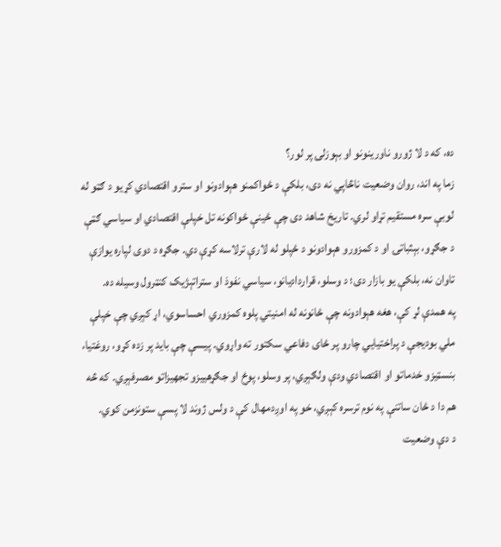ده، که د لا ژورو ناورینونو او بېوزلۍ پر لور؟
زما په اند، روان وضعیت ناڅاپي نه دی، بلکې د ځواکمنو هېوادونو او سترو اقتصادي کړیو د ګټو له لوبې سره مستقیم تړاو لري. تاریخ شاهد دی چې ځینې ځواکونه تل خپلې اقتصادي او سیاسي ګټې د جګړو، بېثباتۍ او د کمزورو هېوادونو د ځپلو له لارې ترلاسه کړې دي. جګړه د دوی لپاره یوازې تاوان نه، بلکې یو بازار دی؛ د وسلو، قراردادیانو، سیاسي نفوذ او ستراتېژیک کنټرول وسیله ده.
په همدې لړ کې، هغه هېوادونه چې ځانونه له امنیتي پلوه کمزوري احساسوي، اړ کېږي چې خپلې ملي بودیجې د پراختیايي چارو پر ځای دفاعي سکتور ته واړوي. پیسې چې باید پر زده کړو، روغتیا، بنسټیزو خدماتو او اقتصادي ودې ولګېږي، پر وسلو، پوځ او جګړهییزو تجهیزاتو مصرفېږي. که څه هم دا د ځان ساتنې په نوم ترسره کېږي، خو په اوږدمهال کې د ولس ژوند لا پسې ستونزمن کوي.
د دې وضعیت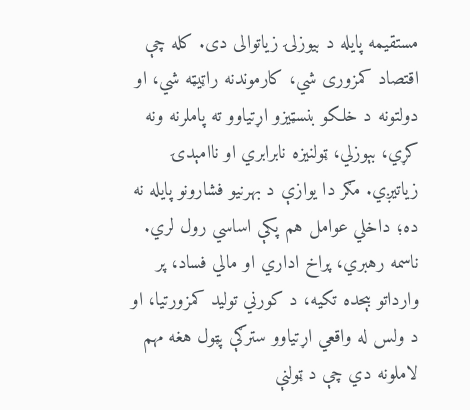مستقیمه پایله د بیوزلۍ زیاتوالی دی. کله چې اقتصاد کمزوری شي، کارموندنه راټیټه شي، او دولتونه د خلکو بنسټیزو اړتیاوو ته پاملرنه ونه کړي، بېوزلي، ټولنیزه نابرابري او ناامېدۍ زیاتیږي. مګر دا یوازې د بهرنیو فشارونو پایله نه ده؛ داخلي عوامل هم پکې اساسي رول لري.
ناسمه رهبري، پراخ اداري او مالي فساد، پر وارداتو بېحده تکیه، د کورني تولید کمزورتیا، او د ولس له واقعي اړتیاوو سترګې پټول هغه مهم لاملونه دي چې د ټولنې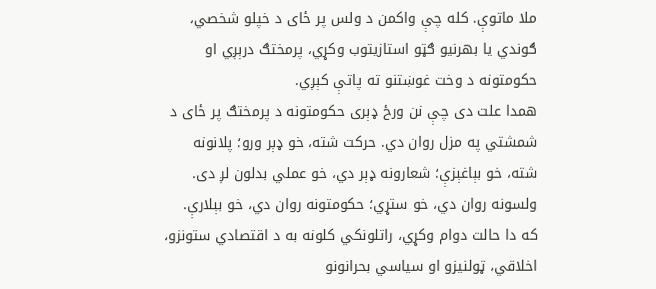ملا ماتوې. کله چې واکمن د ولس پر ځای د خپلو شخصي، ګوندي یا بهرنیو ګټو استازیتوب وکړي، پرمختګ درېږي او حکومتونه د وخت غوښتنو ته پاتې کېږي.
همدا علت دی چې نن ورځ ډېری حکومتونه د پرمختګ پر ځای د شمشتي په مزل روان دي. حرکت شته، خو ډېر ورو؛ پلانونه شته، خو بېاغېزې؛ شعارونه ډېر دي، خو عملي بدلون لږ دی. ولسونه روان دي، خو ستړي؛ حکومتونه روان دي، خو بېلارې.
که دا حالت دوام وکړي، راتلونکي کلونه به د اقتصادي ستونزو، اخلاقي، ټولنیزو او سیاسي بحرانونو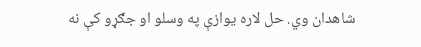شاهدان وي. حل لاره یوازې په وسلو او جګړو کې نه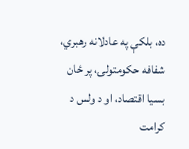ده، بلکې په عادلانه رهبري، شفافه حکومتولۍ، پر ځان بسیا اقتصاد، او د ولس د کرامت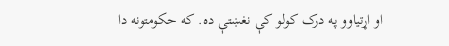او اړتیاوو په درک کولو کې نغښتې ده. که حکومتونه دا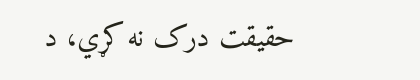حقیقت درک نه کړي، د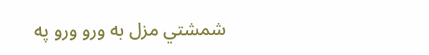شمشتي مزل به ورو ورو په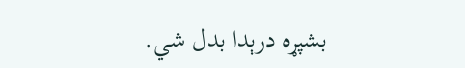بشپړه درېدا بدل شي.